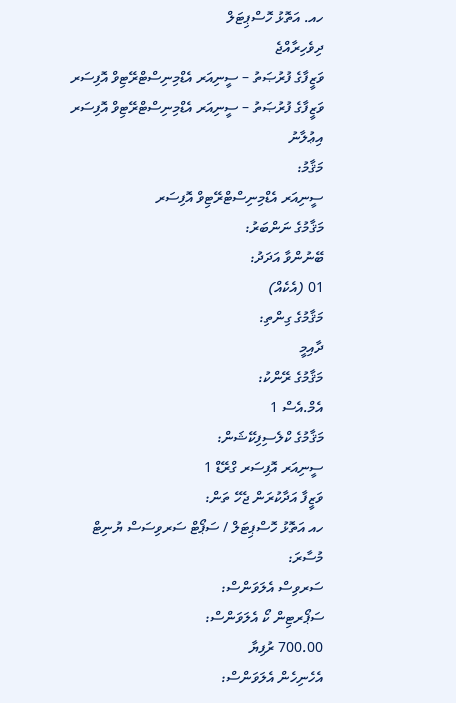ހއ. އަތޮޅު ހޮސްޕިޓަލް
ދިވެހިރާއްޖެ
ވަޒީފާގެ ފުރުޞަތު – ސީނިއަރ އެޑްމިނިސްޓްރޭޓިވް އޮފިސަރ
ވަޒީފާގެ ފުރުޞަތު – ސީނިއަރ އެޑްމިނިސްޓްރޭޓިވް އޮފިސަރ
އިޢުލާނު
މަޤާމު:
ސީނިއަރ އެޑްމިނިސްޓްރޭޓިވް އޮފިސަރ
މަޤާމުގެ ނަންބަރު:
ބޭނުންވާ އަދަދު:
01 (އެކެއް)
މަޤާމުގެ ގިންތި:
ދާއިމީ
މަޤާމުގެ ރޭންކު:
އެމް.އެސް 1
މަޤާމުގެ ކްލެސިފިކޭޝަން:
ސީނިއަރ އޮފިސަރ ގްރޭޑް 1
ވަޒީފާ އަދާކުރަން ޖެހޭ ތަން:
ހއ އަތޮޅު ހޮސްޕިޓަލް / ސަޕޯޓް ސަރވިސަސް ޔުނިޓް
މުސާރަ:
ސަރވިސް އެލަވަންސް:
ސަޕޯރޓިން ކޯ އެލަވަންސް:
700.00 ރުފިޔާ
އެހެނިހެން އެލަވަންސް: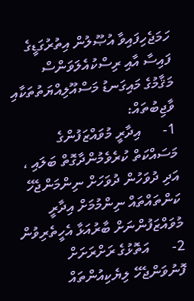ހަމަޖެހިފައިވާ އުޞޫލުން އިތުރުގަޑީގެ ފައިސާ އާއި ރިސްކުއެލަވަންސް
މަޤާމުގެ މައިގަނޑު މަސްއޫލިއްޔަތުތަކާއި ވާޖިބުތައް:
1-      އިދާރީ މުވައްޒަފުންގެ މަސައްކަތް ކުރެވެމުންދާގޮތް ބަލައި ، އަދި ދުވަހުން ދުވަހަށް ނިންމަންޖެހޭ ކަންތައްތައް ނިންމުމަށް އިދާރީ މުވައްޒަފުންނަށް ބާރުއަޅާ އެހީތެރިވުން
2-      އަތޮޅުގެ ރަށްރަށަށް ފޮނުވަންޖެހޭ ލިޔެކިއުންތައް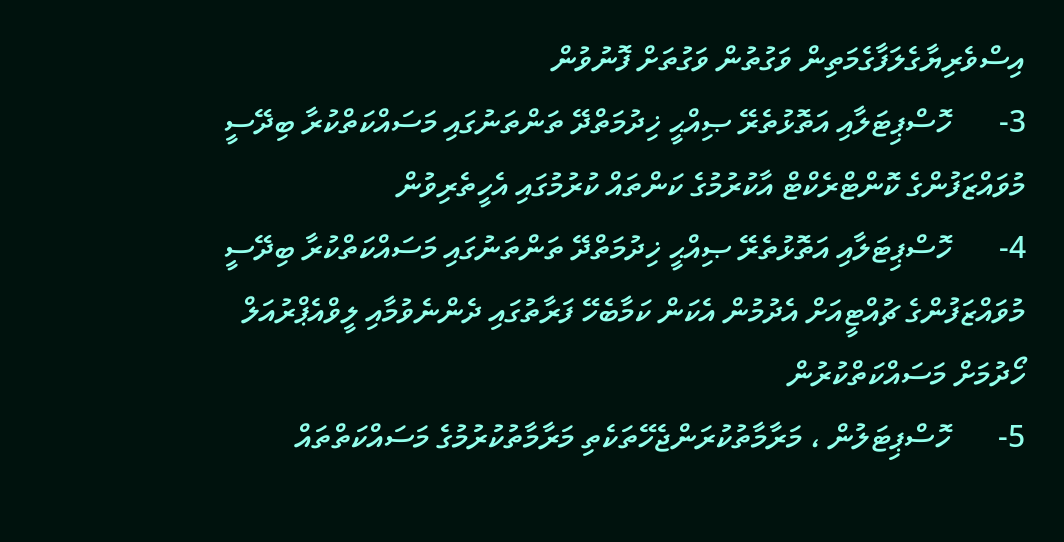އިސްވެރިޔާގެލަފާގެމަތިން ވަގުތުން ވަގުތަށް ފޮނުވުން
3-      ހޮސްޕިޓަލާއި އަތޮޅުތެރޭ ޞިއްޙީ ޚިދުމަތްދޭ ތަންތަނުގައި މަސައްކަތްކުރާ ބިދޭސީ މުވައްޒަފުންގެ ކޮންޓްރެކްޓް އާކުރުމުގެ ކަންތައް ކުރުމުގައި އެހީތެރިވުން
4-      ހޮސްޕިޓަލާއި އަތޮޅުތެރޭ ޞިއްޙީ ޚިދުމަތްދޭ ތަންތަނުގައި މަސައްކަތްކުރާ ބިދޭސީ މުވައްޒަފުންގެ ޗުއްޓީއަށް އެދުމުން އެކަން ކަމާބެހޭ ފަރާތުގައި ދެންނެވުމާއި ލީވްއެޕްރުއަލް ހޯދުމަށް މަސައްކަތްކުރުން
5-      ހޮސްޕިޓަލުން ، މަރާމާތުކުރަންޖެހޭތަކެތި މަރާމާތުކުރުމުގެ މަސައްކަތްތައް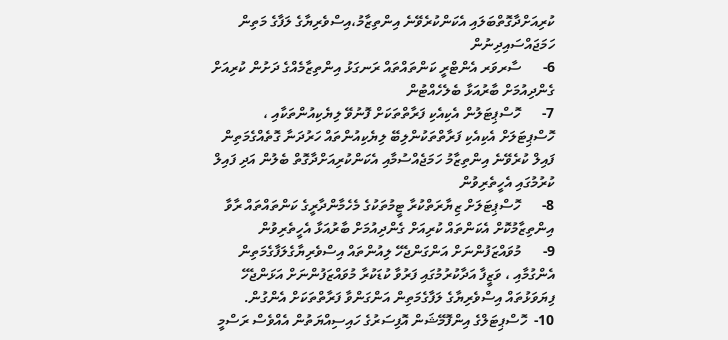ކުރިއަށްދާގޮތްބަލައި އެކަންކުރެވޭނެ އިންތިޒާމު،އިސްވެރިޔާގެ ލަފާގެ މަތިން ހަމަޖައްސައިދިނުން
6-      ސާރވަރ އެންޓްރީ ކަންތައްތައް ރަނގަޅު އިންތިޒާމެއްގެ ދަށުން ކުރިއަށް ގެންދިއުމަށް ބާރުއަޅާ ބެލެހެއްޓުން
7-      ހޮސްޕިޓަލުން އެކިއެކި ފަރާތްތަކަށް ފޮނުވޭ ލިޔެކިއުންތަކާއި ، ހޮސްޕިޓަލަށް އެކިއެކި ފަރާތްތަކުންލިބޭ ލިޔެކިއުންތައް ހަރުދަނާ ގޮތެއްގެމަތިން ފައިލް ކުރެވޭނެ އިންތިޒާމު ހަމަޖެއްސުމާއި އެކަންކުރިއަށްދާގޮތް ބެލުން އަދި ފައިލް ކުރުމުގައި އެހީތެރިވުން
8-      ހޮސްޕިޓަލަށް ޒިޔާރަތްކުރާ ޓީމުތަކުގެ މެހެމާންދާރީގެ ކަންތައްތައް ރާވާ އިންތިޒާމުކޮށް އެކަންތައް ކުރިއަށް ގެންދިއުމަށް ބާރުއަޅާ އެހީތެރިވުން
9-      މުވައްޒަފުންނަށް އަންގަންޖެހޭ ލިއުންތައް އިސްވެރިޔާގެލަފާގެމަތިން އެންގުމާއި ، ވަޒީފާ އަދާކުރުމުގައި ފަރުވާ ކުޑަކުރާ މުވައްޒަފުންނަށް އަޅަންޖެހޭ ފިޔަވަޅުތައް އިސްވެރިޔާގެ ލަފާގެމަތިން އަންގަންވާ ފަރާތްތަކަށް އެންގުން.
10-  ހޮސްޕިޓަލްގެ އިންފޮމޭޝަން އޮފިސަރުގެ ހައިސިއްޔަތުން އެއްވެސް ރަސްމީ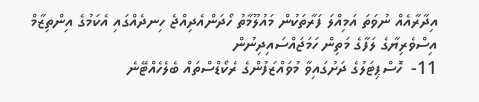އިދާރާއެއް ނުވަތަ އަމިއްލަ ފަރާތަކުން މައުލޫމާތު ހޯދަންއެދިއްޖެ ހިނދެއްގައި އެކަމުގެ އިންތިޒާމް އިސްވެރިޔާގެ ލަފާގެ މަތިން ހަމަޖައްސައިދިނުން
11-  ހޮސްޕިޓަލުގެ ދަށުގައިވާ މުވައްޒަފުންގެ ރެކޯޑްސްތައް ބެލެހެއްޓޭނެ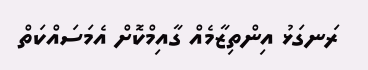ރަނގަޅު އިންތިޒާމެއް ގާއިމްކޮށް އެމަސައްކަތް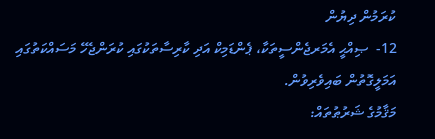ކުރަމުން ދިޔުން
12-  ޞިއްޙީ އެމަރޖެންސީތަކާ، ޕެންޑަމިކް އަދި ކާރިސާތަކުގައި ކުރަންޖެހޭ މަސައްކަތުގައި އަމަލީގޮތުން ބައިވެރިވުން.
މަޤާމުގެ ޝަރުޠުތައް: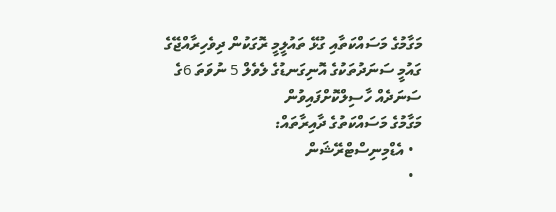މަގާމުގެ މަސައްކަތާއި ގުޅޭ ތައުލީމީ ރޮގަކުން ދިވެހިރާއްޖޭގެ ގައުމީ ސަނަދުތަކުގެ އޮނިގަނޑުގެ ލެވެލް 5 ނުވަތަ 6ގެ ސަނަދެއް ހާސިލްކޮށްފައިވުން
މަގާމުގެ މަސައްކަތުގެ ދާއިރާތައް:
  • އެޑްމިނިސްޓްރޭޝަން
  •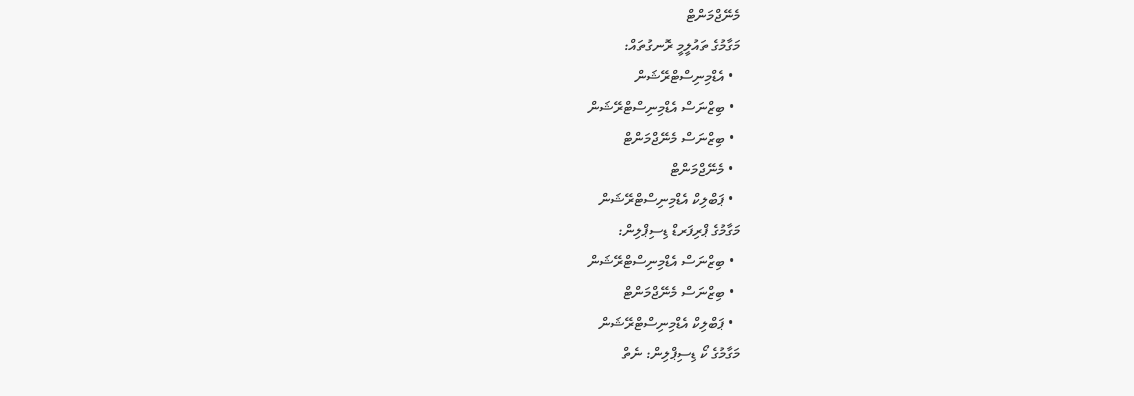މެނޭޖްމަންޓް
މަގާމުގެ ތައުލީމީ ރޮނގުތައް:
  • އެޑްމިނިސްޓްރޭޝަން
  • ބިޒްނަސް އެޑްމިނިސްޓްރޭޝަން
  • ބިޒްނަސް މެނޭޖްމަންޓް
  • މެނޭޖްމަންޓް
  • ޕަބްލިކް އެޑްމިނިސްޓްރޭޝަން
މަގާމުގެ ޕްރިފަރޑް ޑިސިޕްލިން:
  • ބިޒްނަސް އެޑްމިނިސްޓްރޭޝަން
  • ބިޒްނަސް މެނޭޖްމަންޓް
  • ޕަބްލިކް އެޑްމިނިސްޓްރޭޝަން
މަގާމުގެ ކޯ ޑިސިޕްލިން: ނެތް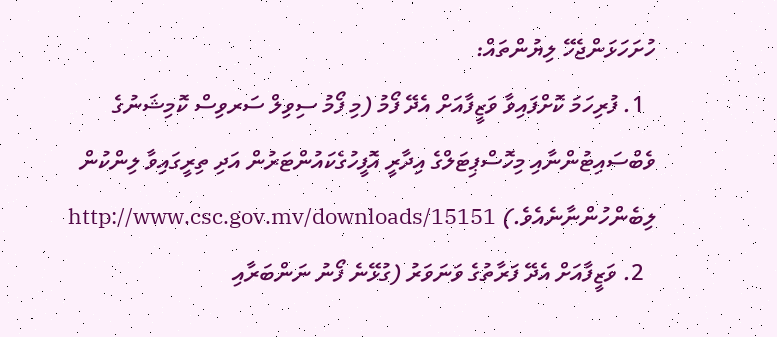ހުށަހަޅަންޖެހޭ ލިޔުންތައް:
  1. ފުރިހަމަ ކޮށްފައިވާ ވަޒީފާއަށް އެދޭ ފޯމު (މި ފޯމު ސިވިލް ސަރވިސް ކޮމިޝަނުގެ ވެބްސައިޓުންނާއި މިހޮސްޕިޓަލްގެ އިދާރީ އޮފީހުގެކައުންޓަރުން އަދި ތިރީގައިވާ ލިންކުން ލިބެންހުންނާނެއެވެ.) http://www.csc.gov.mv/downloads/15151
  2. ވަޒީފާއަށް އެދޭ ފަރާތުގެ ވަނަވަރު (ގުޅޭނެ ފޯނު ނަންބަރާއި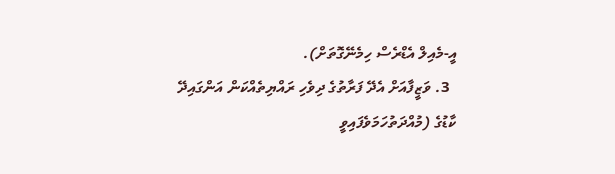އީ-މެއިލް އެޑްރެސް ހިމެނޭގޮތަށް).
  3. ވަޒީފާއަށް އެދޭ ފަރާތުގެ ދިވެހި ރައްޔިތެއްކަން އަންގައިދޭ ކާޑުގެ (މުއްދަތުހަމަވެފައިވީ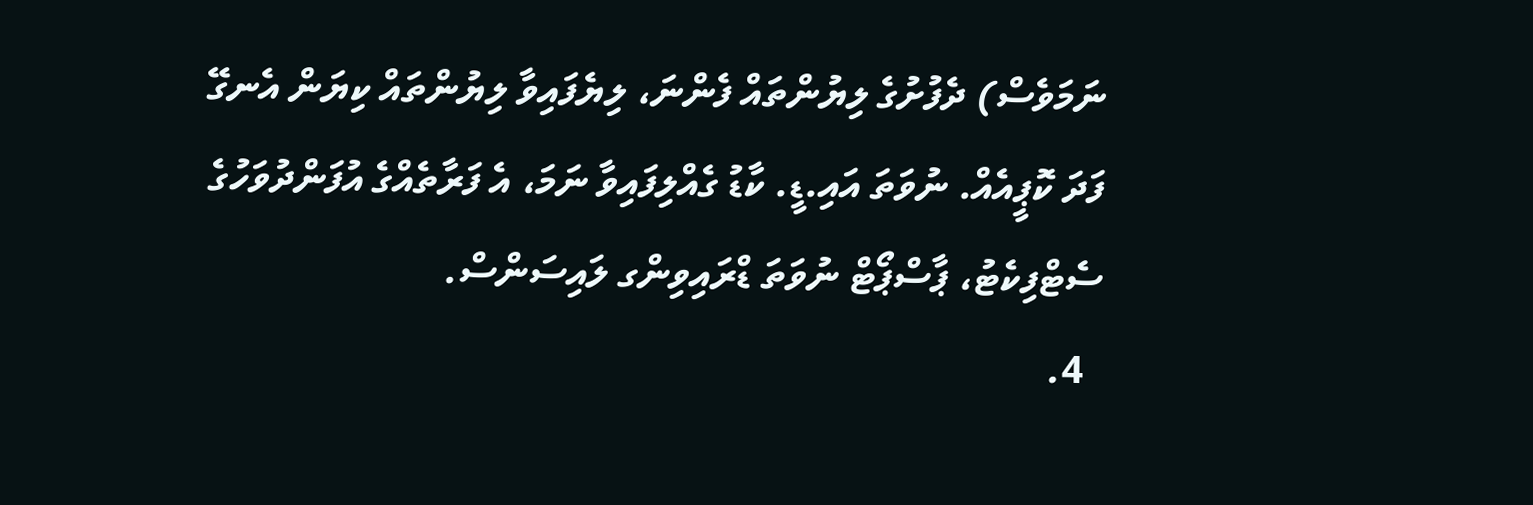ނަމަވެސް) ދެފުށުގެ ލިޔުންތައް ފެންނަ، ލިޔެފައިވާ ލިޔުންތައް ކިޔަން އެނގޭ ފަދަ ކޮޕީއެއް. ނުވަތަ އައި.ޑީ. ކާޑު ގެއްލިފައިވާ ނަމަ، އެ ފަރާތެއްގެ އުފަންދުވަހުގެ ސެޓްފިކެޓު، ޕާސްޕޯޓް ނުވަތަ ޑްރައިވިންގ ލައިސަންސް.
  4.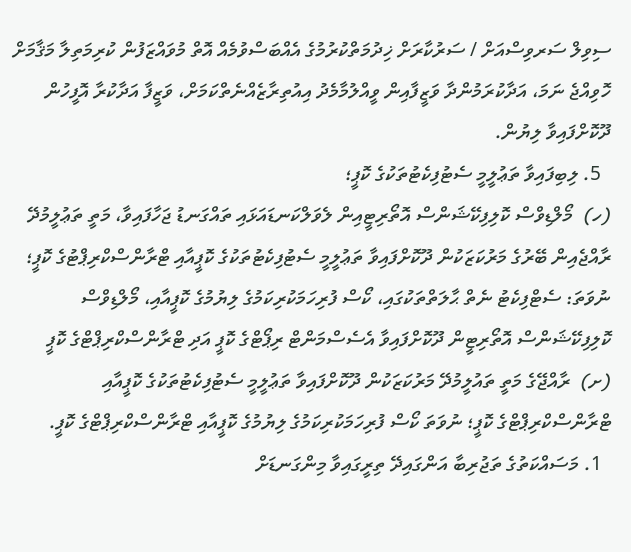ސިވިލް ސަރވިސްއަށް / ސަރުކާރަށް ޚިދުމަތްކުރުމުގެ އެއްބަސްވުމެއް އޮތް މުވައްޒަފުން ކުރިމަތިލާ މަޤާމަށް ހޮވިއްޖެ ނަމަ، އަދާކުރަމުންދާ ވަޒީފާއިން ވީއްލުމާމެދު އިއުތިރާޒެއްނެތްކަމަށް، ވަޒީފާ އަދާކުރާ އޮފީހުން ދޫކޮށްފައިވާ ލިޔުން.
  5. ލިބިފައިވާ ތަޢުލީމީ ސެޓުފިކެޓުތަކުގެ ކޮޕީ؛
(ހ)  މޯލްޑިވްސް ކޮލިފިކޭޝަންސް އޮތޯރިޓީއިން ލެވަލްކަނޑައަޅައި ތައްގަނޑު ޖަހާފައިވާ، މަތީ ތަޢުލީމުދޭ ރާއްޖެއިން ބޭރުގެ މަރުކަޒަކުން ދޫކޮށްފައިވާ ތަޢުލީމީ ސެޓުފިކެޓުތަކުގެ ކޮޕީއާއި ޓްރާންސްކްރިޕްޓުގެ ކޮޕީ؛ ނުވަތަ: ސެޓްފިކެޓު ނެތް ޙާލަތްތަކުގައި، ކޯސް ފުރިހަމަކުރިކަމުގެ ލިޔުމުގެ ކޮޕީއާއި، މޯލްޑިވްސް ކޮލިފިކޭޝަންސް އޮތޯރިޓީން ދޫކޮށްފައިވާ އެސެސްމަންޓް ރިޕޯޓްގެ ކޮޕީ އަދި ޓްރާންސްކްރިޕްޓްގެ ކޮޕީ
(ށ)  ރާއްޖޭގެ މަތީ ތައުލީމުދޭ މަރުކަޒަކުން ދޫކޮށްފައިވާ ތަޢުލީމީ ސެޓުފިކެޓުތަކުގެ ކޮޕީއާއި ޓްރާންސްކްރިޕްޓްގެ ކޮޕީ؛ ނުވަތަ ކޯސް ފުރިހަމަކުރިކަމުގެ ލިޔުމުގެ ކޮޕީއާއި ޓްރާންސްކްރިޕްޓްގެ ކޮޕީ.
  1. މަސައްކަތުގެ ތަޖުރިބާ އަންގައިދޭ ތިރީގައިވާ މިންގަނޑަށް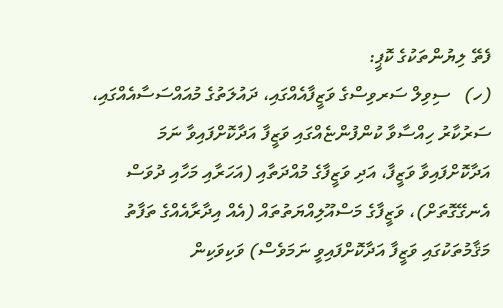ފެތޭ ލިޔުންތަކުގެ ކޮޕީ:
(ހ)   ސިވިލް ސަރވިސްގެ ވަޒީފާއެއްގައި، ދައުލަތުގެ މުއައްސަސާއެއްގައި، ސަރުކާރު ހިއްސާވާ ކުންފުންޏެއްގައި ވަޒީފާ އަދާކޮށްފައިވާ ނަމަ އަދާކޮށްފައިވާ ވަޒީފާ، އަދި ވަޒީފާގެ މުއްދަތާއި (އަހަރާއި މަހާއި ދުވަސް އެނގޭގޮތަށް)، ވަޒީފާގެ މަސްއޫލިއްޔަތުތައް (އެއް އިދާރާއެއްގެ ތަފާތު މަޤާމުތަކުގައި ވަޒީފާ އަދާކޮށްފައިވީ ނަމަވެސް) ވަކިވަކިން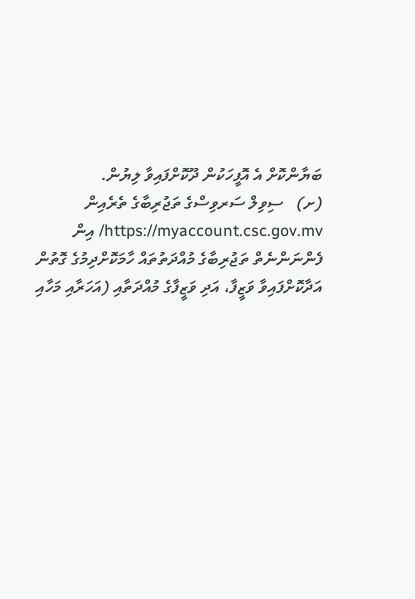ބަޔާންކޮށް އެ އޮފީހަކުން ދޫކޮށްފައިވާ ލިޔުން.
(ށ)   ސިވިލް ސަރވިސްގެ ތަޖުރިބާގެ ތެރެއިން https://myaccount.csc.gov.mv/ އިން ފެންނަންނެތް ތަޖުރިބާގެ މުއްދަތުތައް ހާމަކޮށްދިމުގެ ގޮތުން އަދާކޮށްފައިވާ ވަޒީފާ، އަދި ވަޒީފާގެ މުއްދަތާއި (އަހަރާއި މަހާއި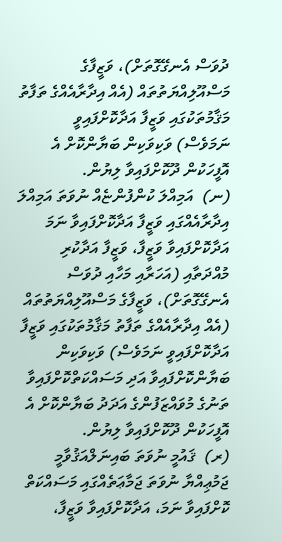ދުވަސް އެނގޭގޮތަށް)، ވަޒީފާގެ މަސްއޫލިއްޔަތުތައް (އެއް އިދާރާއެއްގެ ތަފާތު މަޤާމުތަކުގައި ވަޒީފާ އަދާކޮށްފައިވީ ނަމަވެސް) ވަކިވަކިން ބަޔާންކޮށް އެ އޮފީހަކުން ދޫކޮށްފައިވާ ލިޔުން.
(ނ)  އަމިއްލަ ކުންފުންޏެއް ނުވަތަ އަމިއްލަ އިދާރާއެއްގައި ވަޒީފާ އަދާކޮށްފައިވާ ނަމަ އަދާކޮށްފައިވާ ވަޒީފާ، ވަޒީފާ އަދާކުރި މުއްދަތާއި (އަހަރާއި މަހާއި ދުވަސް އެނގޭގޮތަށް)، ވަޒީފާގެ މަސްއޫލިއްޔަތުތައް (އެއް އިދާރާއެއްގެ ތަފާތު މަޤާމުތަކުގައި ވަޒީފާ އަދާކޮށްފައިވީ ނަމަވެސް) ވަކިވަކިން ބަޔާންކޮށްފައިވާ އަދި މަސައްކަތްކޮށްފައިވާ ތަނުގެ މުވައްޒަފުންގެ އަދަދު ބަޔާންކޮށް އެ އޮފީހަކުން ދޫކޮށްފައިވާ ލިޔުން.
(ރ)  ޤައުމީ ނުވަތަ ބައިނަލްއަޤުވާމީ ޖަމުޢިއްޔާ ނުވަތަ ޖަމާޢަތެއްގައި މަސައްކަތް ކޮށްފައިވާ ނަމަ، އަދާކޮށްފައިވާ ވަޒީފާ،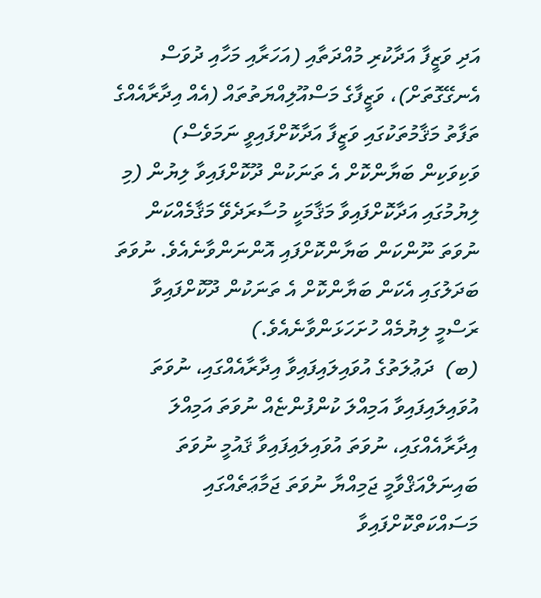އަދި ވަޒީފާ އަދާކުރި މުއްދަތާއި (އަހަރާއި މަހާއި ދުވަސް އެނގޭގޮތަށް)، ވަޒީފާގެ މަސްއޫލިއްޔަތުތައް (އެއް އިދާރާއެއްގެ ތަފާތު މަޤާމުތަކުގައި ވަޒީފާ އަދާކޮށްފައިވީ ނަމަވެސް) ވަކިވަކިން ބަޔާންކޮށް އެ ތަނަކުން ދޫކޮށްފައިވާ ލިޔުން (މި ލިޔުމުގައި އަދާކޮށްފައިވާ މަޤާމަކީ މުސާރަދެވޭ މަޤާމެއްކަން ނުވަތަ ނޫންކަން ބަޔާންކޮށްފައި އޮންނަންވާނެއެވެ. ނުވަތަ ބަދަލުގައި އެކަން ބަޔާންކޮށް އެ ތަނަކުން ދޫކޮށްފައިވާ ރަސްމީ ލިޔުމެއް ހުށަހަޅަންވާނެއެވެ.)
(ބ)  ދަޢުލަތުގެ އުވައިލައިފައިވާ އިދާރާއެއްގައި، ނުވަތަ އުވައިލައިފައިވާ އަމިއްލަ ކުންފުންޏެއް ނުވަތަ އަމިއްލަ އިދާރާއެއްގައި، ނުވަތަ އުވައިލައިފައިވާ ޤައުމީ ނުވަތަ ބައިނަލްއަޤްވާމީ ޖަމިއްޔާ ނުވަތަ ޖަމާޢަތެއްގައި މަސައްކަތްކޮށްފައިވާ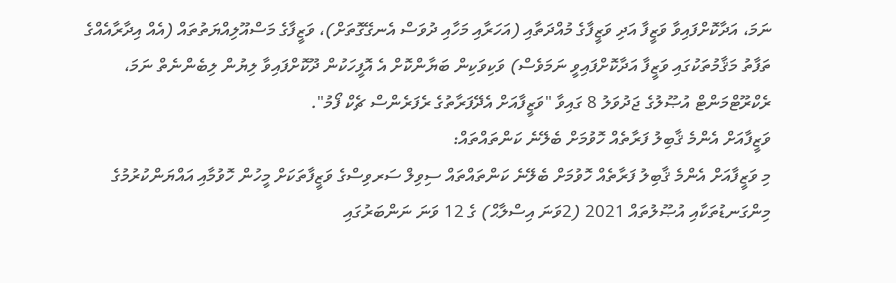ނަމަ، އަދާކޮށްފައިވާ ވަޒީފާ އަދި ވަޒީފާގެ މުއްދަތާއި (އަހަރާއި މަހާއި ދުވަސް އެނގޭގޮތަށް)، ވަޒީފާގެ މަސްއޫލިއްޔަތުތައް (އެއް އިދާރާއެއްގެ ތަފާތު މަޤާމުތަކުގައި ވަޒީފާ އަދާކޮށްފައިވީ ނަމަވެސް) ވަކިވަކިން ބަޔާންކޮށް އެ އޮފީހަކުން ދޫކޮށްފައިވާ ލިޔުން ލިބެންނެތް ނަމަ، ރެކްރޫޓްމަންޓް އުޞޫލުގެ ޖަދުވަލު 8 ގައިވާ "ވަޒީފާއަށް އެދޭފަރާތުގެ ރެފަރެންސް ޗެކް ފޯމު".
ވަޒީފާއަށް އެންމެ ޤާބިލު ފަރާތެއް ހޮވުމަށް ބެލޭނެ ކަންތައްތައް:
މި ވަޒީފާއަށް އެންމެ ޤާބިލު ފަރާތެއް ހޮވުމަށް ބެލޭނެ ކަންތައްތައް ސިވިލް ސަރވިސްގެ ވަޒީފާތަކަށް މީހުން ހޮވުމާއި އައްޔަންކުރުމުގެ މިންގަނޑުތަކާއި އުޞޫލުތައް 2021 (2ވަނަ އިސްލާޙް) ގެ 12 ވަނަ ނަންބަރުގައި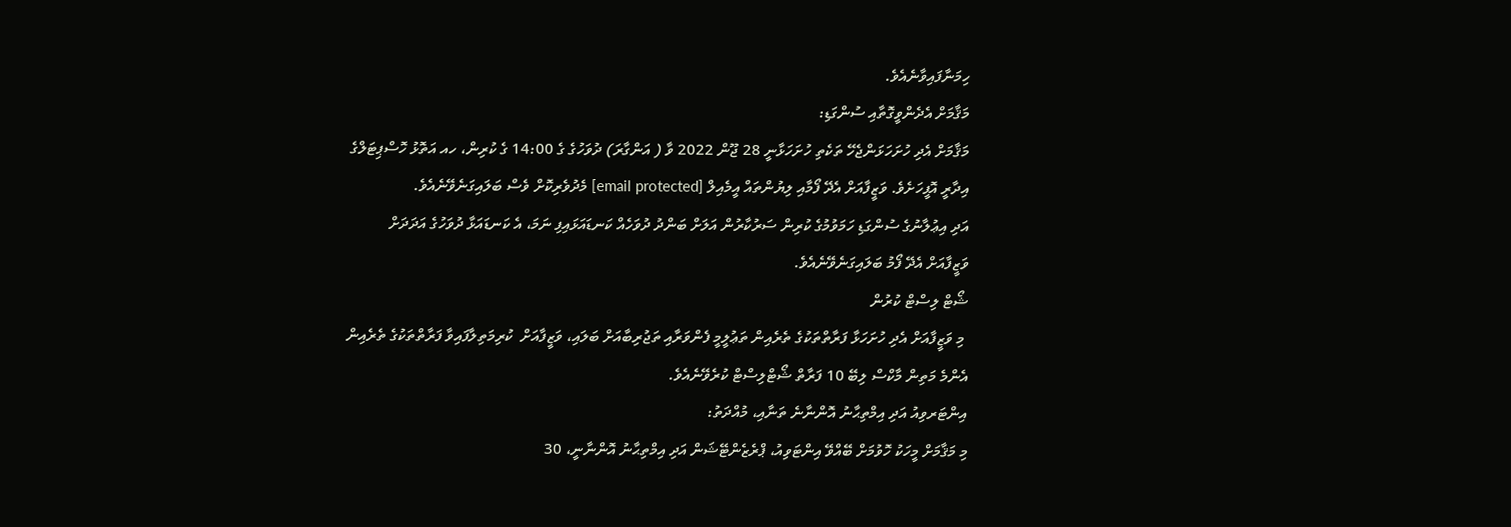ހިމަނާފައިވާނެއެވެ.
މަޤާމަށް އެދެންވީގޮތާއި ސުންގަޑި:
މަޤާމަށް އެދި ހުށަހަޅަންޖެހޭ ތަކެތި ހުށަހަޅާނީ 28 ޖޫން 2022 ވާ ( އަންގާރަ) ދުވަހުގެ ގެ 14:00 ގެ ކުރިން، ހއ އަތޮޅު ހޮސްޕިޓަލްގެ އިދާރީ އޮފީހަށެވެ. ވަޒީފާއަށް އެދޭ ފޯމާއި ލިޔުންތައް އީމެއިލް [email protected] މެދުވެރިކޮށް ވެސް ބަލައިގަނެވޭނެއެވެ.
އަދި އިޢުލާނުގެ ސުންގަޑި ހަމަވުމުގެ ކުރިން ސަރުކާރުން އަލަށް ބަންދު ދުވަހެއް ކަނޑައަޅައިފި ނަމަ، އެ ކަނޑައަޅާ ދުވަހުގެ އަދަދަށް ވަޒީފާއަށް އެދޭ ފޯމު ބަލައިގަނެވޭނެއެވެ.
ޝޯޓް ލިސްޓް ކުރުން
 މި ވަޒީފާއަށް އެދި ހުށަހަޅާ ފަރާތްތަކުގެ ތެރެއިން ތަޢުލީމީ ފެންވަރާއި ތަޖުރިބާއަށް ބަލައި، ވަޒީފާއަށް  ކުރިމަތިލާފައިވާ ފަރާތްތަކުގެ ތެރެއިން އެންމެ މަތިން މާކްސް ލިބޭ 10 ފަރާތް ޝޯޓްލިސްޓް ކުރެވޭނެއެވެ.
އިންޓަރވިއު އަދި އިމްތިޙާނު އޮންނާނެ ތަނާއި، މުއްދަތު:
މި މަޤާމަށް މީހަކު ހޮވުމަށް ބޭއްވޭ އިންޓަވިއު، ޕްރެޒެންޓޭޝަން އަދި އިމްތިޙާނު އޮންނާނީ، 30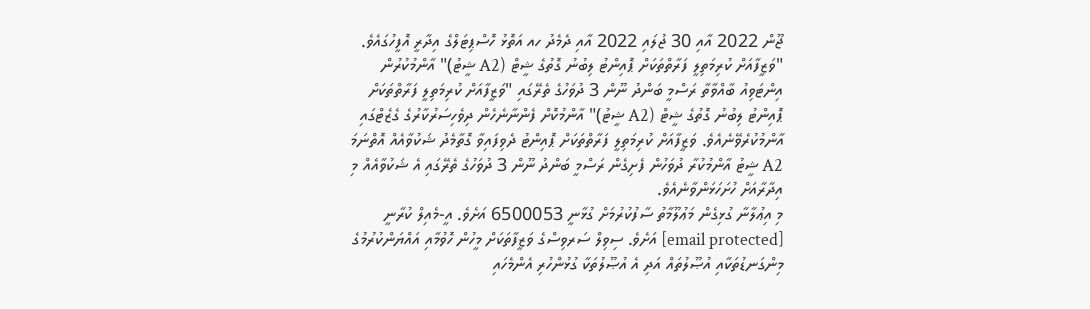ޖޫން 2022 އާއި 30 ޖުލައި 2022 އާއި ދެމެދު ހއ އަތޮޅު ހޮސްޕިޓަލްގެ އިދާރީ އޮފީހުގައެވެ.
"ވަޒީފާއަށް ކުރިމަތިލީ ފަރާތްތަކަށް ޕޮއިންޓު ލިބުނު ގޮތުގެ ޝީޓް (A2 ޝީޓު)" އާންމުކުރުން
އިންޓަވިއު ބާއްވާތާ ރަސްމީ ބަންދު ނޫން 3 ދުވަހުގެ ތެރޭގައި "ވަޒީފާއަށް ކުރިމަތިލީ ފަރާތްތަކަށް ޕޮއިންޓު ލިބުނު ގޮތުގެ ޝީޓް (A2 ޝީޓު)" އާންމުކޮށް ފެންނާނެހެން ދިވެހިސަރުކާރުގެ ގެޒެޓްގައި އާންމުކުރެވޭނެއެވެ. ވަޒީފާއަށް ކުރިމަތިލީ ފަރާތްތަކަށް ޕޮއިންޓު ދެވިފައިވާ ގޮތާމެދު ޝަކުވާއެއް އޮތްނަމަ A2 ޝީޓު އާންމުކުރާ ދުވަހުން ފެށިގެން ރަސްމީ ބަންދު ނޫން 3 ދުވަހުގެ ތެރޭގައި އެ ޝަކުވާއެއް މި އިދާރާއަށް ހުށަހަޅަންވާނެއެވެ.
މި އިޢުލާނާ ގުޅިގެން މަޢުލޫމާތު ސާފުކުރުމަށް ގުޅާނީ 6500053 އަށެވެ. އީ-މެއިލް ކުރާނީ [email protected] އަށެވެ. ސިވިލް ސަރވިސްގެ ވަޒީފާތަކަށް މީހުން ހޮވުމާއި އައްޔަންކުރުމުގެ މިންގަނޑުތަކާއި އުޞޫލުތައް އަދި އެ އުޞޫލުތަކާ ގުޅުންހުރި އެންމެހައި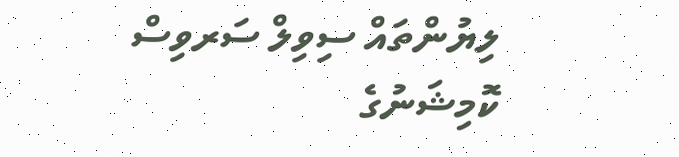ލިޔުންތައް ސިވިލް ސަރވިސް ކޮމިޝަނުގެ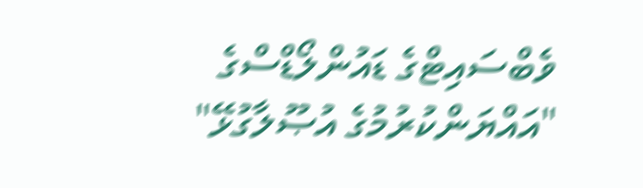ވެބްސައިޓްގެ ޑައުންލޯޑްސްގެ "އައްޔަންކުރުމުގެ އުޞޫލާގުޅޭ"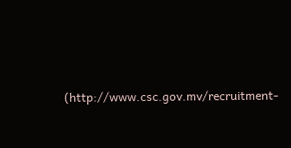(http://www.csc.gov.mv/recruitment-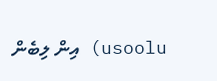usoolu) އިން ލިބެން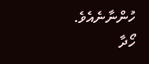ހުންނާނެއެވެ.
ހޯދާ